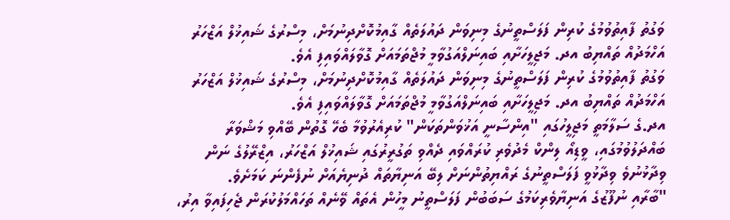ވަގުތު ފާއިތުވުމުގެ ކުރިން ފަލަސްތީނުގެ މިނިވަން ދައުލަތެއް ގާއިމުކޮށްދިނުމަށް، މިސްރުގެ ޝައިޚުލް އަޒްހަރު އަހްމަދުއް ތައްޔިބު އދ. މަޖިލީހަށާއި ބައިނަލްއަގުވާމީ މުޖްތަމައަށް ގޮވާލައްވައިފި އެވެ.
ވަގުތު ފާއިތުވުމުގެ ކުރިން ފަލަސްތީނުގެ މިނިވަން ދައުލަތެއް ގާއިމުކޮށްދިނުމަށް، މިސްރުގެ ޝައިޚުލް އަޒްހަރު އަހްމަދުއް ތައްޔިބު އދ. މަޖިލީހަށާއި ބައިނަލްއަގުވާމީ މުޖްތަމައަށް ގޮވާލައްވައިފި އެވެ.
އދ.ގެ ސަލާމަތީ މަޖިލީހުގައި "އިންސާނީ އަޚުވަންތަކަން" ކުރިއެރުވުމާ ބެހޭ ގޮތުން ބޭއްވި މަޝްވަރާ ބައްދަލުވުމުގައި، ވީޑިއޯ ލިންކް މެދުވެރި ކުރައްވައި ދެއްވި ތަގުރީރުގައި ޝައިޚުލް އަޒްހަރު، އިޒްރޭލުގެ ނަން ވިދާޅުނުވެ ވިދާޅުވީ ފަލަސްތީނުގެ ރައްޔިތުންނަށް ލިބޭ އަނިޔާތައް ދުނިޔެއަށް ނުފެންނަ ކަމަށެވެ.
"ބާރާއި ނުފޫޒުގެ އަނިޔާވެރިކަމުގެ ސަބަބުން ފަލަސްތީނު މީހުން އެތައް ވޭނެއް ތަހައްމަލުކުރަން ޖެހިފައިވާ އިރު،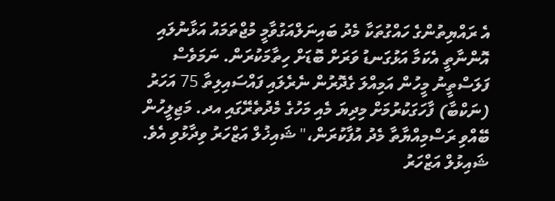އެ ރައްޔިތުންގެ ހައްގުތަކާ މެދު ބައިނަލްއަގުވާމީ މުޖްތަމައު އަޅާނުލައި އޮންނާތީ އެކަމާ އަޅުގަނޑު ވަރަށް ބޮޑަށް ހިތާމަކުރަން. ނަމަވެސް ފަލަސްތީނު މީހުން އަމިއްލަ ގެދޮރުން ނެރެލައި ފައްސައިލިތާ 75 އަހަރު (ނަކްބާ) ފާހަގަކުރުމަށް މިދިޔަ މެއި މަހުގެ މެދުތެރޭގައި އދ. މަޖިލީހުން ބޭއްވި ރަސްމިއްޔާތާ މެދު އުފާކުރަން،" ޝައިޚުލް އަޒްހަރު ވިދާޅުވި އެވެ.
ޝައިޅުލް އަޒްހަރު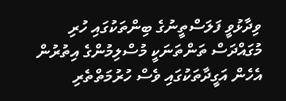ވިދާޅުވީ ފަލަސްތީނުގެ ބިންތަކުގައި ހުރި މުގައްދަސް ތަންތަނަކީ މުސްލިމުންގެ އިތުރުން އެހެން އަގީދާތަކުގައި ވެސް ހުރުމަތްތެރި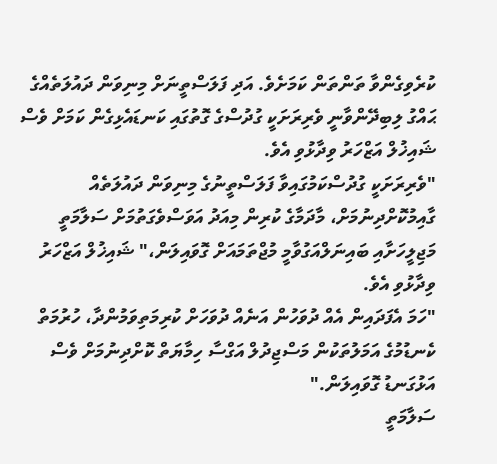ކުރެވިގެންވާ ތަންތަން ކަމަށެވެ. އަދި ފަލަސްތީނަށް މިނިވަން ދައުލަތެއްގެ ޙައްގު ލިބިދޭންވާނީ ވެރިރަށަކީ ގުދުސްގެ ގޮތުގައި ކަނޑައެޅިގެން ކަމަށް ވެސް ޝައިޚުލް އަޒްހަރު ވިދާޅުވި އެވެ.
"ވެރިރަށަކީ ގުދުސްކަމުގައިވާ ފަލަސްތީނުގެ މިނިވަން ދައުލަތެއް ގާއިމުކޮށްދިނުމަށް، މާދަމާގެ ކުރިން މިއަދު އަވަސްވެގަތުމަށް ސަލާމަތީ މަޖިލީހަށާއި ބައިނަލްއަގުވާމީ މުޖްތަމައަށް ގޮވައިލަން،" ޝައިޚުލް އަޒްހަރު ވިދާޅުވި އެވެ.
"ހަމަ އެފަދައިން އެއް ދުވަހުން އަނެއް ދުވަހަށް ކުރިމަތިވަމުންދާ، ހުރުމަތް ކެނޑުމުގެ އަމަލުތަކުން މަސްޖިދުލް އަގްސާ ހިމާޔަތް ކޮށްދިނުމަށް ވެސް އަޅުގަނޑު ގޮވައިލަން."
ސަލާމަތީ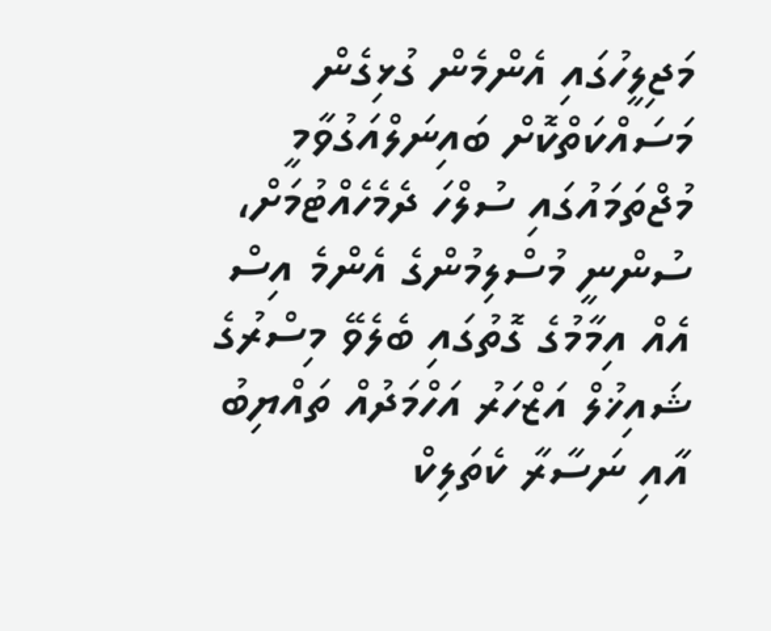މަޖިލީހުގައި އެންމެން ގުޅިގެން މަސައްކަތްކޮށް ބައިނަލްއަގުވާމީ މުޖްތަމައުގައި ސުލްހަ ދެމެހެއްޓުމަށް، ސުންނީ މުސްލިމުންގެ އެންމެ އިސް އެއް އިމާމުގެ ގޮތުގައި ބެލެވޭ މިސްރުގެ ޝައިޚުލް އަޒްހަރު އަހްމަދުއް ތައްޔިބު އާއި ނަސާރާ ކެތަލިކް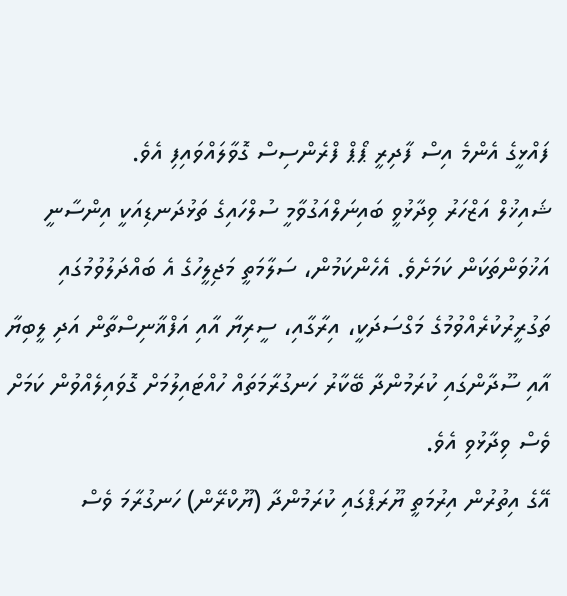ފައްޅީގެ އެންމެ އިސް ފާދިރީ ޕޯޕް ފްރެންސިސް ގޮވާލައްވައިފި އެވެ.
ޝައިޚުލް އަޒްހަރު ވިދާޅުވީ ބައިނަލްއަގުވާމީ ސުލްހައިގެ ތަޅުދަނޑިއަކީ އިންސާނީ އަޚުވަންތަކަން ކަމަށެވެ. އެހެންކަމުން، ސަލާމަތީ މަޖިލީހުގެ އެ ބައްދަލުވުމުގައި ތަގުރީރުކުރެއްވުމުގެ މަގްސަދަކީ، އިރާގާއި، ސީރިޔާ އާއި އަފްޣާނިސްތާން އަދި ލީބިޔާ އާއި ސޫދާންގައި ކުރަމުންދާ ބޭކާރު ހަނގުރާމަތައް ހުއްޓައިލުމަށް ގޮވައިލެއްވުން ކަމަށް ވެސް ވިދާޅުވި އެވެ.
އޭގެ އިތުރުން އިރުމަތީ ޔޫރަޕްގައި ކުރަމުންދާ (ޔޫކްރޭން) ހަނގުރާމަ ވެސް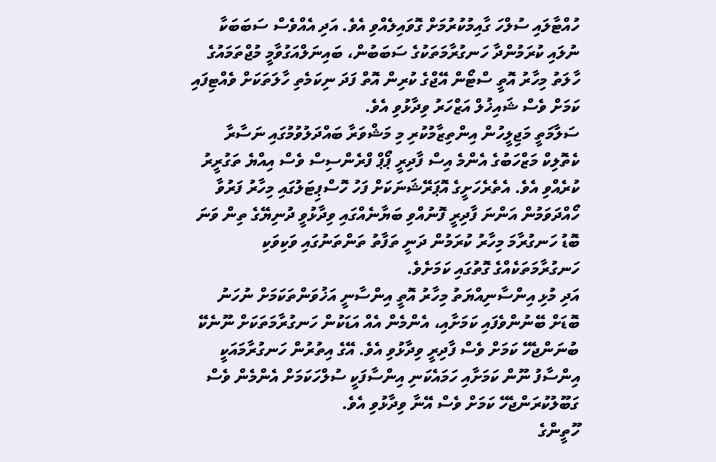ހުއްޓާލައި ސުލްހަ ގާއިމުކުރުމަށް ގޮވައިލެއްވި އެވެ. އަދި އެއްވެސް ސަބަބަކާ ނުލައި ކުރަމުންދާ ހަނގުރާމަތަކުގެ ސަބަބުން، ބައިނަލްއަގުވާމީ މުޖްތަމައުގެ ހާލަތު މިހާރު އޮތީ ސްޓޯން އޭޖްގެ ކުރިން އޮތް ފަދަ ނިކަމެތި ހާލަތަކަށް ވެއްޓިފައި ކަމަށް ވެސް ޝައިޚުލް އަޒްހަރު ވިދާޅުވި އެވެ.
ސަލާމަތީ މަޖިލީހުން އިންތިޒާމުކުރި މި މަޝްވަރާ ބައްދަލުވުމުގައި ނަސާރާ ކެތޮލިކް މަޒްހަބުގެ އެންމެ އިސް ފާދިރީ ޕޯޕް ފްރެންސިސް ވެސް އިއްޔެ ތަގުރީރު ކުރެއްވި އެވެ. އެތެރެހަށީގެ އޮޕަރޭޝަނަކަށް ފަހު ހޮސްޕިޓަލުގައި މިހާރު ފަރުވާ ހޯއްދަވަމުން އަންނަ ފާދިރީ ފޮނުއްވި ބަޔާނެއްގައި ވިދާޅުވީ ދުނިޔޭގެ ތިން ވަނަ ބޮޑު ހަނގުރާމަ މިހާރު ކުރަމުން ދަނީ ތަފާތު ތަންތަނުގައި ވަކިވަކި ހަނގުރާމަތަކެއްގެ ގޮތުގައި ކަމަށެވެ.
އަދި މުޅި އިންސާނިއްޔަތު މިހާރު އޮތީ އިންސާނީ އަޚުވަންތަކަމަށް ނުހަނު ބޮޑަށް ބޭނުންވެފައި ކަމަށާއި، އެންމެން އެއް އަޑަކުން ހަނގުރާމަތަކަށް ނޫނެކޭ ބުނަންޖެހޭ ކަމަށް ވެސް ފާދިރީ ވިދާޅުވި އެވެ. އޭގެ އިތުރުން ހަނގުރާމައަކީ އިންސާފު ނޫން ކަމަށާއި ހަމައެކަނި އިންސާފަކީ ސުލްހަކަމަށް އެންމެން ވެސް ގަބޫލުކުރަންޖެހޭ ކަމަށް ވެސް އޭނާ ވިދާޅުވި އެވެ.
ހޫތީންގެ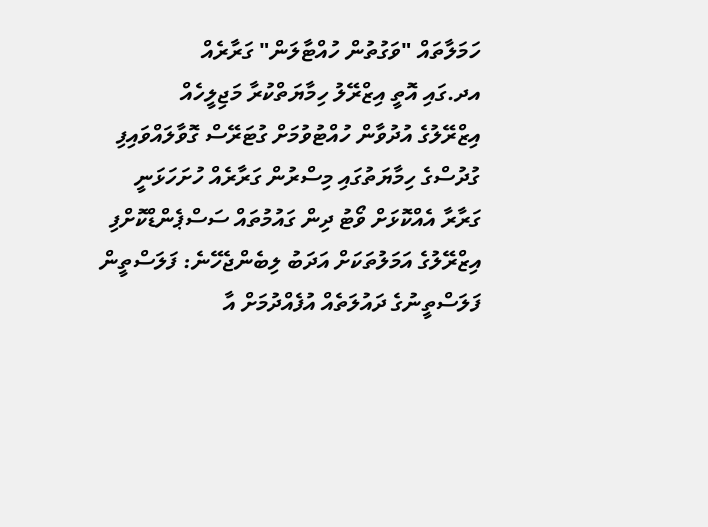ހަމަލާތައް "ވަގުތުން ހުއްޓާލަން" ގަރާރެއް
އދ.ގައި އޮތީ އިޒްރޭލު ހިމާޔަތްކުރާ މަޖިލީހެއް
އިޒްރޭލުގެ އުދުވާން ހުއްޓުވުމަށް ގުޓަރޭސް ގޮވާލައްވައިފި
ގުދުސްގެ ހިމާޔަތުގައި މިސްރުން ގަރާރެއް ހުށަހަޅަނީ
ގަރާރާ އެއްކޮޅަށް ވޯޓު ދިން ގައުމުތައް ސަސްޕެންޑްކޮށްފި
އިޒްރޭލުގެ އަމަލުތަކަށް އަދަބު ލިބެންޖެހޭނެ: ފަލަސްތީން
ފަލަސްތީނުގެ ދައުލަތެއް އުފެއްދުމަށް އާ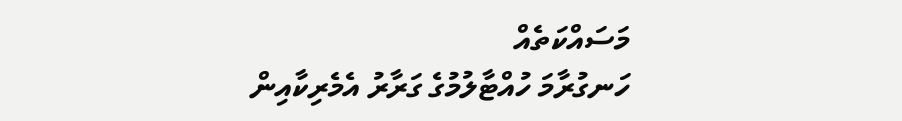މަސައްކަތެއް
ހަނގުރާމަ ހުއްޓާލުމުގެ ގަރާރު އެމެރިކާއިން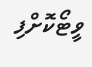ވީޓޯކޮށްފި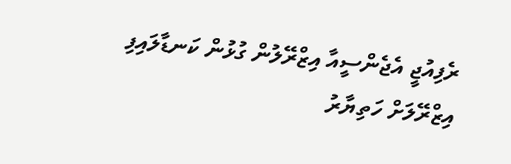ރެފިއުޖީ އެޖެންސީއާ އިޒްރޭލުން ގުޅުން ކަނޑާލައިފި
އިޒްރޭލަށް ހަތިޔާރު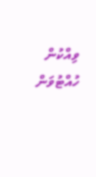ވިއްކުން ހުއްޓުވަން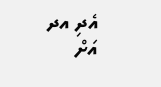އެދި އދ އަށް